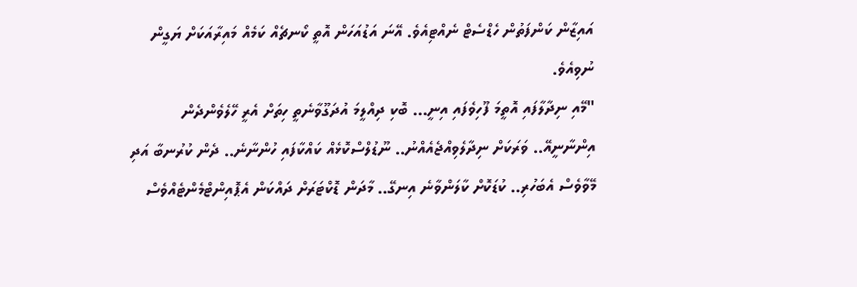އައިޒާން ކަންފަތުން ހެޑްސެޓް ނެއްޓިއެވެ. އޭނަ އަޑުއަހަން އޮތީ ކޯނޗެއް ކަމެއް މައިރާއަކަށް ޔަގީން ނުވިއެވެ.
"މޭއި ނިދާލާފައި އޮތީމަ ފޫހިވެފައި އިނީ... ބޮކި ދިއްލީމަ އުދަގޫވާނެތީ ހިތަށް އެރީ ހޭލެވެންދެން އިންނާނީއޭ.. ވަރަކަށް ނިދާލެވިއްޖެއެއްނު.. ނޫޑުލްސްކޮޅެއް ކައްކާފައި ހުންނާނެ.. ދެން ކުރުނބާ އަދި މޭވާވެސް އެބަހުރި.. ކުޑަކޮށް ކާލަންވާނެ އިނގޭ.. މާދަން ޑޮކްޓަރަށް ދައްކަން އެޕޮއިންޓްމެންޓެއްވެސް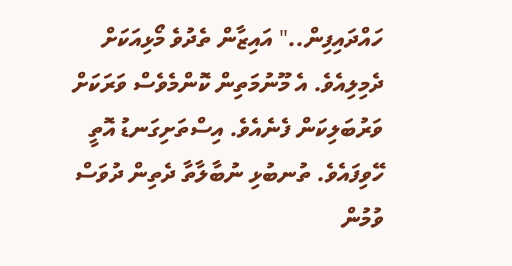ހައްދައިފިން.." އައިޒާން ތެދުވެ މޯޅިއަކަށް ދެމިލިއެވެ. އެ މޫނުމަތިން ކޮންމެވެސް ވަރަކަށް ވަރުބަލިކަން ފެނެއެވެ. އިސްތަށިގަނޑު އޮތީ ހޭވިފައެވެ. ތުނބުޅި ނުބާލާތާ ދެތިން ދުވަސް ވުމުން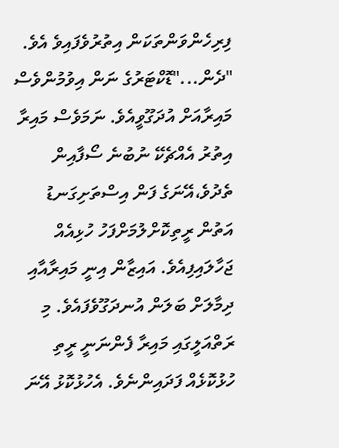ފިރިހެންވަންތަކަން އިތުރުވެފައިވެ އެވެ.
"ދެން..."ޑޮކްޓަރުގެ ނަން އިވުމުންވެސް މައިރާއަށް އުދަގޫވީއެވެ. ނަމަވެސް މައިރާ އިތުރު އެއްޗެކޭ ނުބުނެ ސޯފާއިން ތެދުވެ،އޭނަގެ ފަން އިސްތަށިގަނޑު އަތުން ރީތިކޮށްލުމަށްފަހު ހުޅިއެއް ޖަހާލައިފިއެވެ. އައިޒާން އިނީ މައިރާއާއި ދިމާލަށް ބަލަން އުނދަގޫވެފައެވެ. މި ރަތްއަލީގައި މައިރާ ފެންނަނީ ރީތި ހުޅުކޮޅެއް ފަދައިންނެވެ. އެހުޅުކޮޅު އޭނަ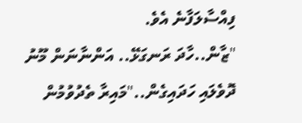ފިއްސާލަފާނެ އެވެ.
"ޒާން..ހާދަ ރަނގަޅޭ.. އަންނާނަން މޫނު ދޮވެލައި ހަދައިގެން.."މައިރާ ތެދުވުމުން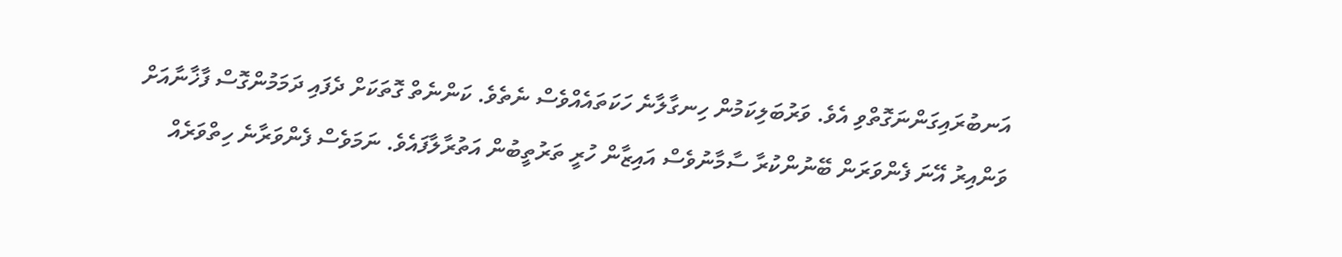އަނބުރައިގަންނަގޮތްވި އެވެ. ވަރުބަލިކަމުން ހިނގާލާނެ ހަކަތައެއްވެސް ނެތެވެ. ކަންނެތް ގޮތަކަށް ދެފައި ދަމަމުންގޮސް ފާޚާނާއަށް ވަންއިރު އޭނަ ފެންވަރަން ބޭނުންކުރާ ސާމާނުވެސް އައިޒާން ހުރީ ތަރުތީބުން އަތުރާލާފައެވެ. ނަމަވެސް ފެންވަރާނެ ހިތްވަރެއް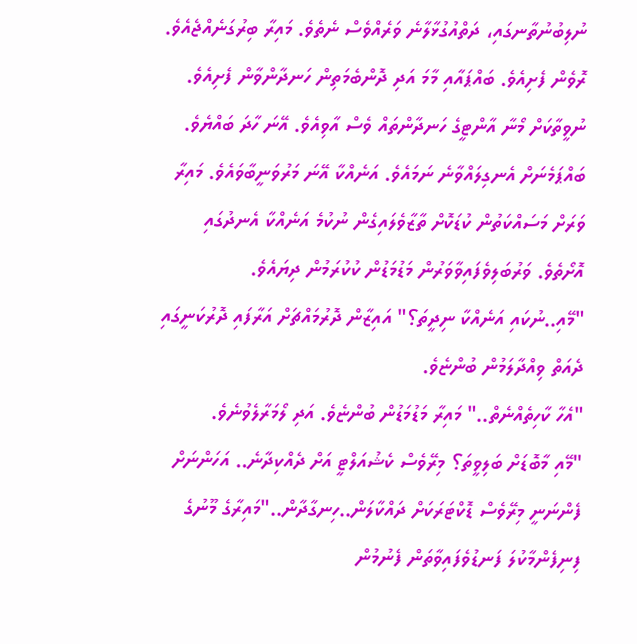ނުލިބުނުތާނގައި، ދަތްއުގުޅާލާނެ ވަރެއްވެސް ނެތެވެ. މައިރާ ބިރުގަނެއްޖެއެވެ. ރޮވެން ފެށިއެވެ. ބައްޕައާއި މާމަ އަދި ދޮންބެމަތިން ހަނދާންވާން ފެށިއެވެ. ނުވީތާކަށް މޯނާ އާންޓީގެ ހަނދާންތައް ވެސް އާވިއެވެ. އޭނަ ހާދަ ބައްޔެވެ. ބައްޕަމެނަށް އެނގިލައްވާނެ ނަމައެވެ. އަނެއްކާ އޭނަ މަރުވަނީބާވައެވެ. މައިރާ ވަރަށް މަސައްކަތުން ކުޑަކޮށް ތާޒާވެލައިގެން ނުކުމެ އަނެއްކާ އެނދުގައި އޮށޯތެވެ. ވަރުބަލިވެފައިވާވަރުން މަޑުމަޑުން ކުކުރަމުން ދިޔައެވެ.
"މޭއި..ނުކައި އަނެއްކާ ނިދީތަ؟" އައިޒާން ދޮރުމައްޗަށް އަރާފައި ދޮރުކަނީގައި ދެއަތް ވިއްދާލަމުން ބުންޏެވެ.
"އެހާ ކާހިތެއްނެތް.." މައިރާ މަޑުމަޑުން ބުންޏެވެ. އަދި ލޯމަރާލެވުނެވެ.
"މޭއި މާބޮޑަށް ބަލިވީތަ؟ މިރޭވެސް ކެޝުއަލްޓީ އަށް ދެއްކިދާނެ.. އަހަންނަށް ފެންނަނީ މިރޭވެސް ޑޮކްޓަރަކަށް ދައްކާލަން..ހިނގާދާން.."މައިރާގެ މޫނުގެ ފިނިފެންމާކުލަ ފަނޑުވެފައިވާތަން ފެނުމުން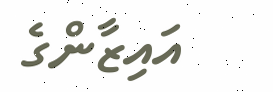އައިޒާންގެ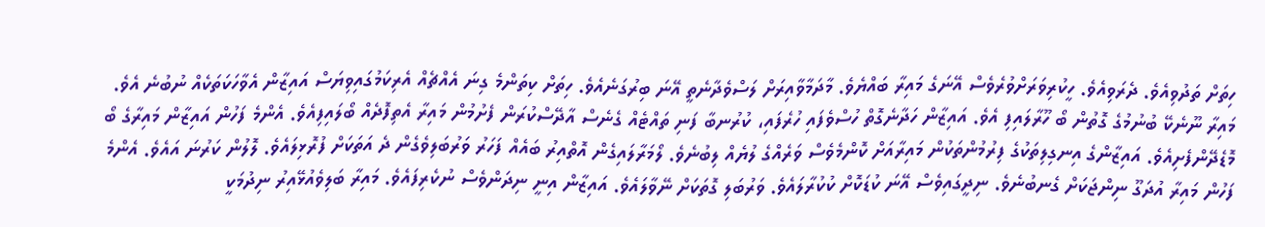ހިތަށް ތަދުވިއެވެ. ދެރަވިއެވެ. ހީކުރިވަރަށްވުރެވެސް އޭނަގެ މައިރާ ބައްޔެވެ. މާދަމާވާއިރަށް ލަސްވެދާނެތީ އޭނަ ބިރުގަނެއެވެ. ހިތަށް ކިތަންމެ ގިނަ އެއްޗެއް އެރިކަމުގައިވިޔަސް އައިޒާން އެވާހަކަތަކެއް ނުބުނެ އެވެ.
މައިރާ ނޫނެކޭ ބުނުމުގެ ގޮތުން ބޯ ހޫރާލައިފި އެވެ. އައިޒާން ހަދާނެގޮތް ހުސްވެފައި ހުރެފައި، ކުރުނބާ ފަނި ތައްޓެއް ގެނެސް އާދޭސްކުރަން ފެށުމުން މައިރާ އެތިފޮދެއް ބޯލައިފިއެވެ. އެންމެ ފަހުން އައިޒާން މައިރާގެ ބޯ މޮޑެދޭންފެށިއެވެ. އައިޒާންގެ އިނގިލިތަކުގެ ފިރުމުންތަކުން މައިރާއަށް ކޮންމެވެސް ވަރެއްގެ ލުޔެއް ލިބުނެވެ. ލޯމަރާލައިގެން އޮތްއިރު ބައެއް ފަހަރު ވަރުބަލިވެގެން ދެ އަތަކަށް ފުރޮޅިލައެވެ. ލޮލުން ކަރުނަ އައެވެ. އެންމެ ފަހުން މައިރާ އުދަގޫ ނިންޖަކަށް ގެނބުނެވެ. ނިދީގައިވެސް އޭނަ ކުޑަކޮށް ކުކުރާލައެވެ. ވަރުބަލި ގޮތަކަށް ނޭވާލައެވެ. އައިޒާން އިނީ ނިދަންވެސް ނުކެރިފައެވެ. މައިރާ ބަލިވެއުޅޭއިރު ނިދުމަކީ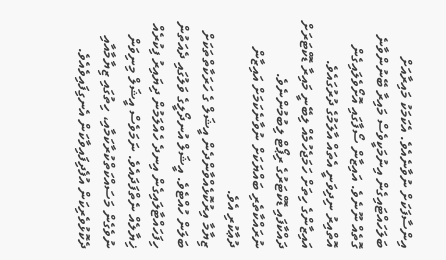އިންސާފަކަށް ނުވާނެއެވެ. އެކަމަކު މައިރާއަށް ބަލަހައްޓައިގެން އިނުމަކީވެސް މައިރާ ބޭނުންވާނެ ގޮތެއް ނޫނެވެ. އައިޒާން ސޯފާގައި އޮށޯވެލައިގެން އޮތްއިރު ނިދިވަނީ އެތައް އާލަމުގެ ދުރުގައެވެ. އައިޒާންގެ ހިތަށް ހަމަޖެހުމެއް ލިބޭނީ މައިރާ ޑޮކްޓަރަށް ދައްކާފައި ޑޮކްޓަރުގެ ރިޕޯޓް ލިބުމުންނެވެ. ނުރައްކާތެރި ބައްޔަކަށް ނުވާނެކަމަށް އައިޒާން ދުޢާކުރި އެވެ.
ޒިޔާމާ އިރުކޮޅެއްވާންދެން އީޝަލް ގެ ހަރަކާތްތަކަށް ބަލަން ހުއްޓެވެ. އީޝަލް އުނދޯލީގެ ވަލުގައި ދެއަތުން ހިފަހައްޓާލައިގެން އިނދެ ހެއްލަމުން ދިޔައިރު ފިކުރެއް ޚިޔާލެއް ނެތްފަދައެވެ. ނަމަވެސް އީޝަލް މިނިވަން ނުވެގެން މަސައްކަތްކުރާކަމާއި، ހިތުގައި ޒިޔާމާއާއި ދެކޮޅުވެރިކަން އުފެދިފައިވާކަން އެނގިފައިވެއެވެ.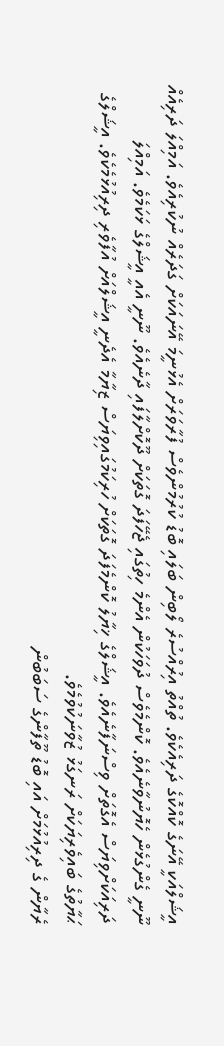އީޝަލްއަކީ އޭނަގެ ކޮއްކޮގެ ދަރިއެކެވެ. ތުއްތު އިރުއްސުރެ ލޯބިން ބަލައި ބޮޑު ކުރުމުންވެސް ފުރާވަރަށް އެޅުނީމަ އޭނައަކަށް ގަދަރެއް ނުކުރިއެވެ. އަމިއްލަ ދަރިއެއް ނޫނީ ގެންގުޅެން ހެޔޮނުވާނެއެވެ. ކޮންމެވެސް ދުވަހަކުން އެންމެ ހިތުގައި ޖެހޭފަދަ ގޮތަކަށް ދޫކޮށްލާފައި ދާނެއެވެ. ނޫނީ އެއީ އީޝަލްގެ ޅަކަމެވެ. އަމިއްލަ ދަރިއަކަށްވިޔަސް އެގޮތަށް ވިސްނަފާނެއެވެ. އީޝަލްގެ ޚިޔާލު ކޮންމެފަދަ ގޮތަކަށް ހުރިކަމުގައިވިޔަސް ޒިޔާމާ އެދެނީ އީޝަލްއަށް އުފާވެރި ދިރިއުޅުމެކެވެ. އީޝަލްގެ ޙަޔާތުގެ ބައިވެރިޔަކަށް ރަނގަޅު ޒުވާނަކުވުމެވެ.
ރެޔާން ގެ ދިރިއުޅުމަށް އައި ބޮޑު ތޫފާންގެ ސަބަބުން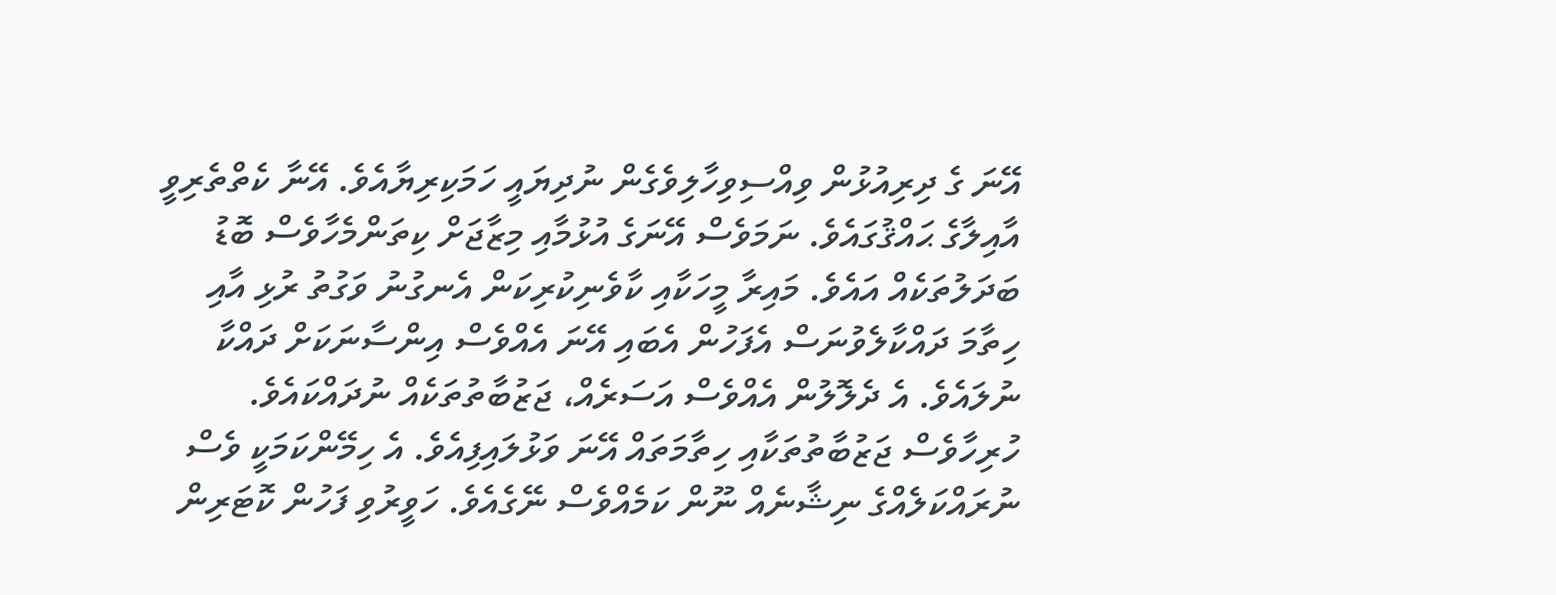އޭނަ ގެ ދިރިއުޅުން ވިއްސިވިހާލިވެގެން ނުދިޔައީ ހަމަކިރިޔާއެވެ. އޭނާ ކެތްތެރިވީ އާއިލާގެ ޙައްޤުގައެވެ. ނަމަވެސް އޭނަގެ އުޅުމާއި މިޒާޖަށް ކިތަންމެހާވެސް ބޮޑު ބަދަލުތަކެއް އައެވެ. މައިރާ މީހަކާއި ކާވެނިކުރިކަން އެނގުނު ވަގުތު ރުޅި އާއި ހިތާމަ ދައްކާލެވުނަސް އެފަހުން އެބައި އޭނަ އެއްވެސް އިންސާނަކަށް ދައްކާ ނުލައެވެ. އެ ދެލޮލުން އެއްވެސް އަސަރެއް، ޖަޒުބާތުތަކެއް ނުދައްކައެވެ. ހުރިހާވެސް ޖަޒުބާތުތަކާއި ހިތާމަތައް އޭނަ ވަޅުލައިފިއެވެ. އެ ހިމޭންކަމަކީ ވެސް ނުރައްކަލެއްގެ ނިޝާނެއް ނޫން ކަމެއްވެސް ނޭގެއެވެ. ހަވީރުވި ފަހުން ކޮޓަރިން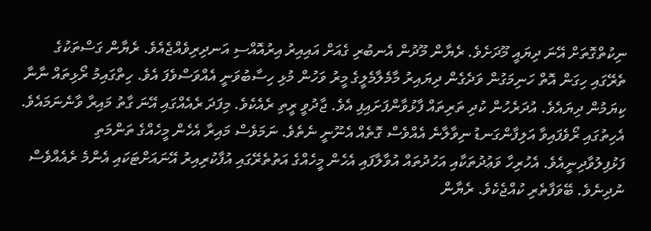ނިކުތްގޮތަށް އޭނަ ދިޔައީ މޫދަށެވެ. ރެޔާން މޫދުން އެނބުރި ގެއަށް އައިއިރު އިރުއޮއްސި އަނދިރިވެއްޖެއެވެ. ރެޔާން ގަސްތަކުގެ ތެރޭގައި ހިގަން އޮތް ހަނިމަގުން ވަދެގެން ދިޔައިރު މާމެލާމެލީގެ މީރު ވަހުން މުޅި ހިސާބުވަނީ އެއްވަސްވެފަ އެވެ. ހިތްގައިމު ރޯޅިތައް ނާނާ ކިޔަމުން ދިޔައެވެ. އުދަރެހުން ކުދި ތަރިތައް ފާޅުވާންފަށައިފި އެވެ. ޖާދުވީ ރީތި ރެއެކެވެ. މިފަދަ ރެއެއްގައި އޭނަ ގާތު މައިރާ ވާނެނަމައެވެ. އެހިތުގައި ރޯވެފައިވާ އަލިފާންގަނޑު ނިވާލާނެ އެއްވެސް ގޮތެއް އެނޫނީ ނެތެވެ. ނަމަވެސް މައިރާ އެހެން މީހެއްގެ ތަންމަތި ފަޅުފިލުވާދިނީއެވެ. އެހުރިހާ ވަޢުދުތަކާއި އަހުދުތައް އުވާލާފައި އެހެން މީހެއްގެ އަތުތެރޭގައި އުފާކުރިއިރު އޭނައަށްޓަކައި އެންމެ ރެއެއްވެސް ނުދިނެވެ. ބޭވަފާތެރި ކުއްޖެކެވެ. ރެޔާން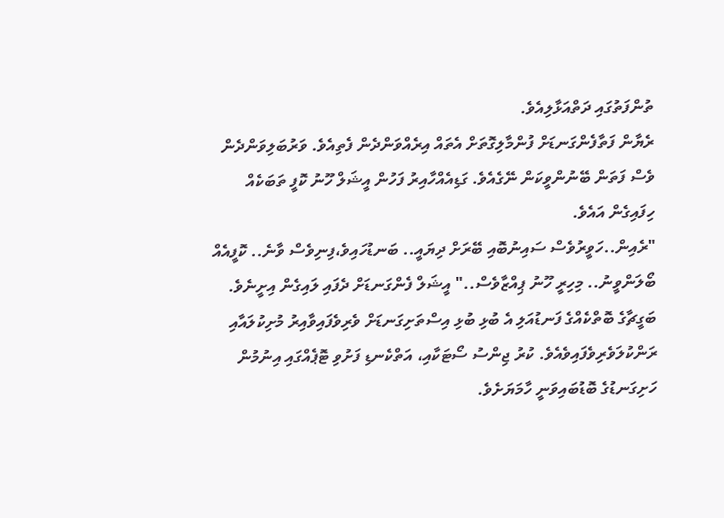ތުންފަތުގައި ދަތްއަޅާލިއެވެ.
ރެޔާން ފަތާފެންގަނޑަށް ފުންމާލިގޮތަށް އެތައް އިރެއްވަންދެން ފެތިއެވެ. ވަރުބަލިވަންދެން ވެސް ފަތަން ބޭނުންވީކަން ނޭގެއެވެ. ގަޑިއެއްހާއިރު ފަހުން އީޝަލް ހޫނު ކޮފީ ތަބަކެއް ހިފައިގެން އައެވެ.
"ރެއިން..ހަވީރުވެސް ސައިނުބޮއި ބޭރަށް ދިޔައީ.. ބަނޑުހައިވެ،ފިނިވެސް ވާނެ.. ކޮފީއެއް ބޯލަންވީނު.. މިހިރީ ހޫނު ޕިއްޒާވެސް.." އީޝަލް ފެންގަނޑަށް ދެފައި ލައިގެން އިށީނެވެ. ބަގީޗާގެ ބޮތްކެއްގެ ފަނޑުއަލި އެ ބުޅި ބުޅި އިސްތަށިގަނޑަށް ވެރިވެފައިވާއިރު މުށިކުލައާއި ރަންކުލަވެރިވެފައިވެއެވެ. ކުރު ޖިންސު ސޯޓަކާއި، އަތްކެނޑި ފަށުވި ޓޮޕެއްގައި އިނުމުން ހަށިގަނޑުގެ ބޮޑުބައިވަނީ ހާމަޔަށެވެ.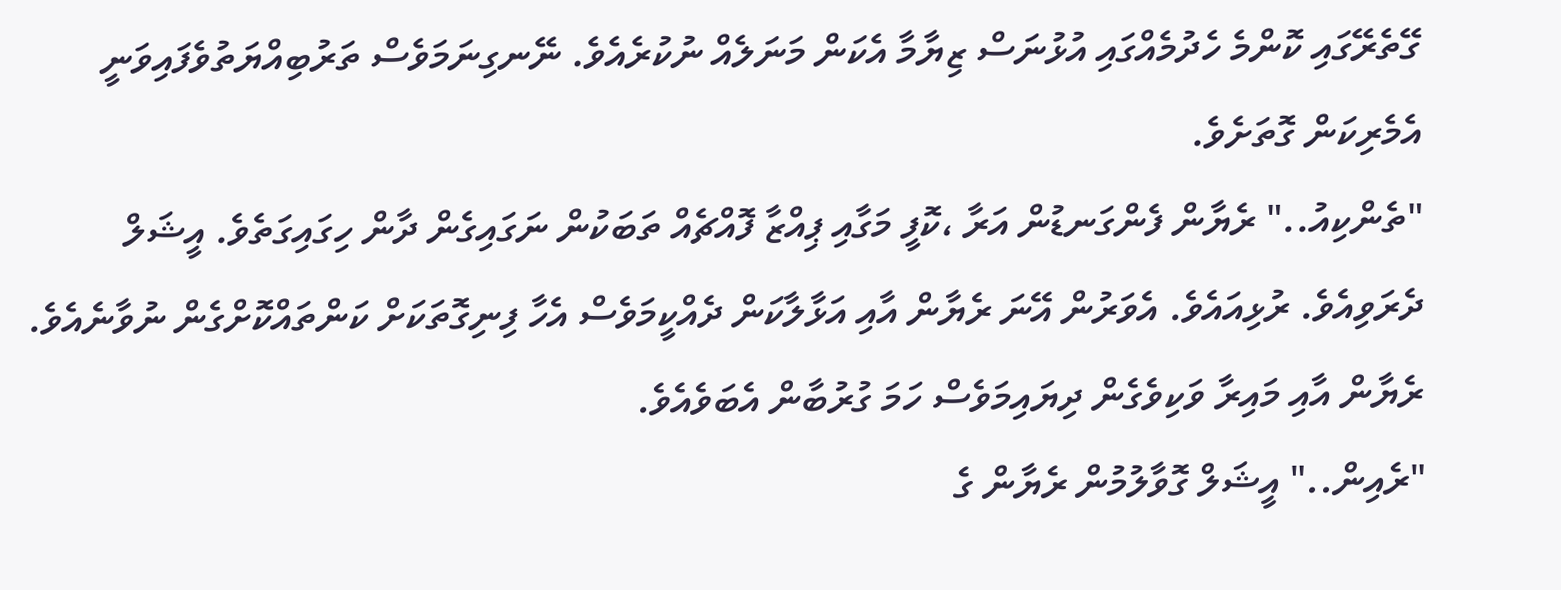ގޭތެރޭގައި ކޮންމެ ހެދުމެއްގައި އުޅުނަސް ޒިޔާމާ އެކަން މަނަލެއް ނުކުރެއެވެ. ނޭނގިނަމަވެސް ތަރުބިއްޔަތުވެފައިވަނީ އެމެރިކަން ގޮތަށެވެ.
"ތެންކިއު.." ރެޔާން ފެންގަނޑުން އަރާ ،ކޮފީ މަގާއި ޕިއްޒާ ފޮއްޗެއް ތަބަކުން ނަގައިގެން ދާން ހިގައިގަތެވެ. އީޝަލް ދެރަވިއެވެ. ރުޅިއައެވެ. އެވަރުން އޭނަ ރެޔާން އާއި އަޅާލާކަން ދެއްކީމަވެސް އެހާ ފިނިގޮތަކަށް ކަންތައްކޮށްގެން ނުވާނެއެވެ. ރެޔާން އާއި މައިރާ ވަކިވެގެން ދިޔައިމަވެސް ހަމަ ގުރުބާން އެބަވެއެވެ.
"ރެއިން.." އީޝަލް ގޮވާލުމުން ރެޔާން ގެ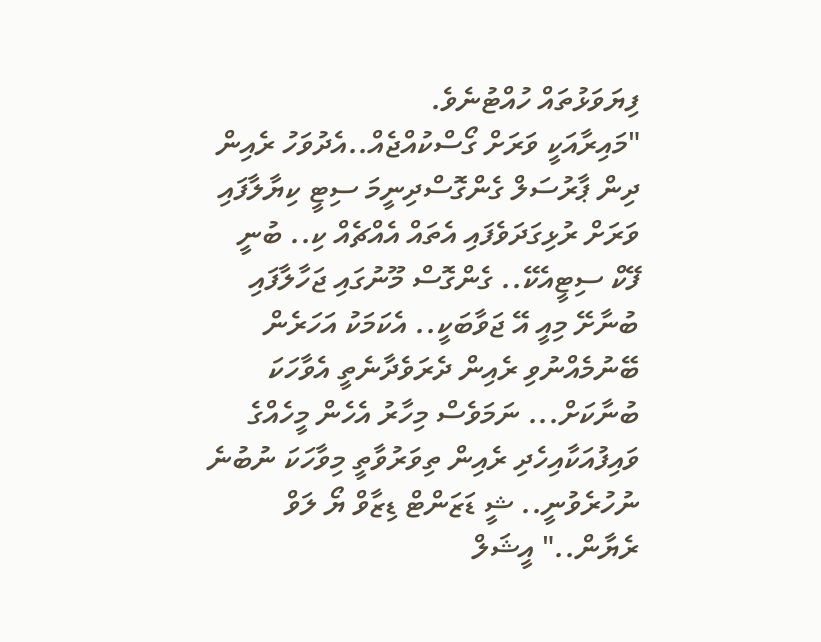ފިޔަވަޅުތައް ހުއްޓުނެވެ.
"މައިރާއަކީ ވަރަށް ގޯސްކުއްޖެއް..އެދުވަހު ރެއިން ދިން ޕާރުސަލް ގެންގޮސްދިނީމަ ސިޓީ ކިޔާލާފައި ވަރަށް ރުޅިގަދަވެފައި އެތައް އެއްޗެއް ކި.. ބުނީ ފޭކް ސިޓީއެކޭ.. ގެންގޮސް މޫނުގައި ޖަހާލާފައި ބުނާށޭ މިއީ އޭ ޖަވާބަކީ.. އެކަމަކު އަހަރެން ބޭނުމެއްނުވި ރެއިން ދެރަވެދާނެތީ އެވާހަކަ ބުނާކަށް... ނަމަވެސް މިހާރު އެހެން މީހެއްގެ ވައިފުއަކާއިހެދި ރެއިން ތިވަރުވާތީ މިވާހަކަ ނުބުނެ ނުހުރެވުނީ.. ޝީ ޑަޒަންޓް ޑިޒާވް ޔޯ ލަވް ރެޔާން.." އީޝަލް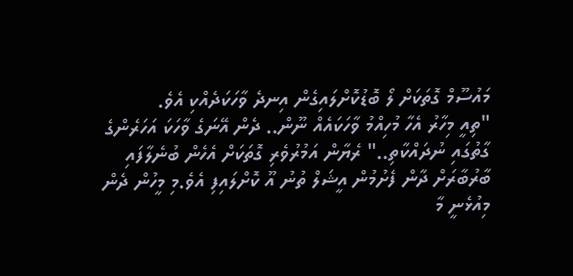މައުސޫމް ގޮތަކަށް ލޯ ބޮޑުކޮށްލައިގެން އިނދެ ވާހަކަދެއްކި އެވެ.
"ތިއީ މިހާރު އެހާ މުހިއްމު ވާހަކައެއް ނޫން.. ދެން އޭނަގެ ވާހަކަ އަހަރެންގެ ގާތުގައި ނުދައްކާތި.." ރެޔާން އަމުރުވެރި ގޮތަކަށް އެހެން ބުނެލާފައި ބާރުބާރަށް ދާން ފެށުމުން އީޝަލް ތުނު އޫ ކޮށްލައިފި އެވެ.މި މީހުން ދެން މިއުޅެނީ މާ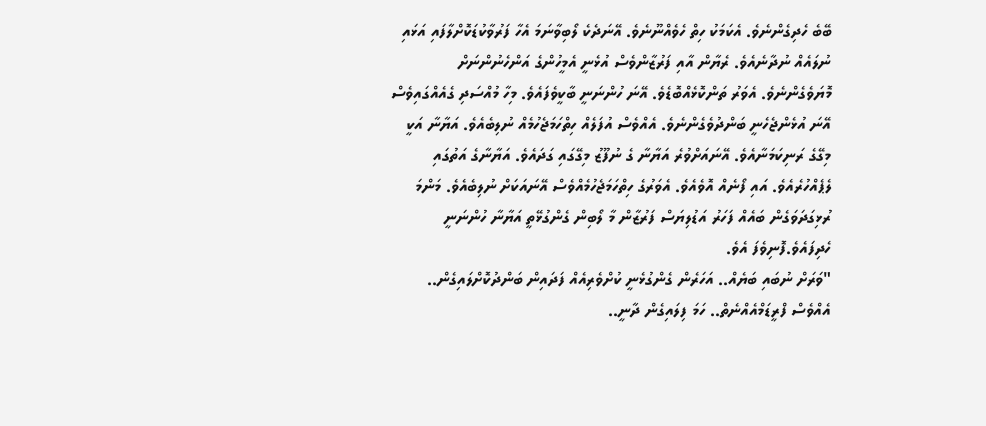ބޭބެ ހެދިގެންނެވެ. އެކަމަކު ހިތް ހެވެއްނޫނެވެ. އޭނަދެކެ ލޯބިވާނަމަ އެހާ ފަރުވާކުޑަކޮށްލާފައި އަޅައި ނުލައެއް ނުދާނެއެވެ. ރެޔާން އާއި ފަރުޒާންވެސް އުޅެނީ އެމީހުންގެ އަންހެނުންނަށް މޮޔަވެގެންނެވެ. އެވަރު ތަންކޮޅެއްބޮޑެވެ. އޭނަ ހުންނަނީ ބާކީވެފައެވެ. މިހާ މުއްސަދި ގެއެއްގައިވެސް އޭނަ އުޅެންޖެހެނީ ބަންދުވެގެންނެވެ. އެއްވެސް އުފަލެއް ހިތްހަމަޖެހުމެއް ނުލިބެއެވެ. އަޔާނާ އަކީ މިގޭގެ ރަނިކަމަނާއެވެ. އޭނައަށްވުރެ އަޔާނާ ގެ ނުފޫޒު މިގޭގައި ގަދައެވެ. އަޔާނާގެ އަތުގައި ލެޕެއްހުރެއެވެ. އައި ފޯނެއް އޮވެއެވެ. އެވަރުގެ ހިތްހަމަޖެހުމެއްވެސް އޭނައަކަށް ނުލިބެއެވެ. މަންމަ ރުޅިގަދަވަގެން ބައެއް ފަހަރު އަޑުލިޔަސް ފަރުޒާން މާ ލޯބިން ގެންގުޅޭތީ އަޔާނާ ހުންނަނީ ހެދިފައެވެ.ފޮނިވެފަ އެވެ.
"ވަރަށް ނުބައި ބަޔެއް.. އަހަރެން ގެންގުޅެނީ ކުށްވެރިއެއް ފަދައިން ބަންދުކޮށްލައިގެން.. އެއްވެސް ފްރީޑަމްއެއްނެތް.. ހަމަ ފިލައިގެން ދާނީ..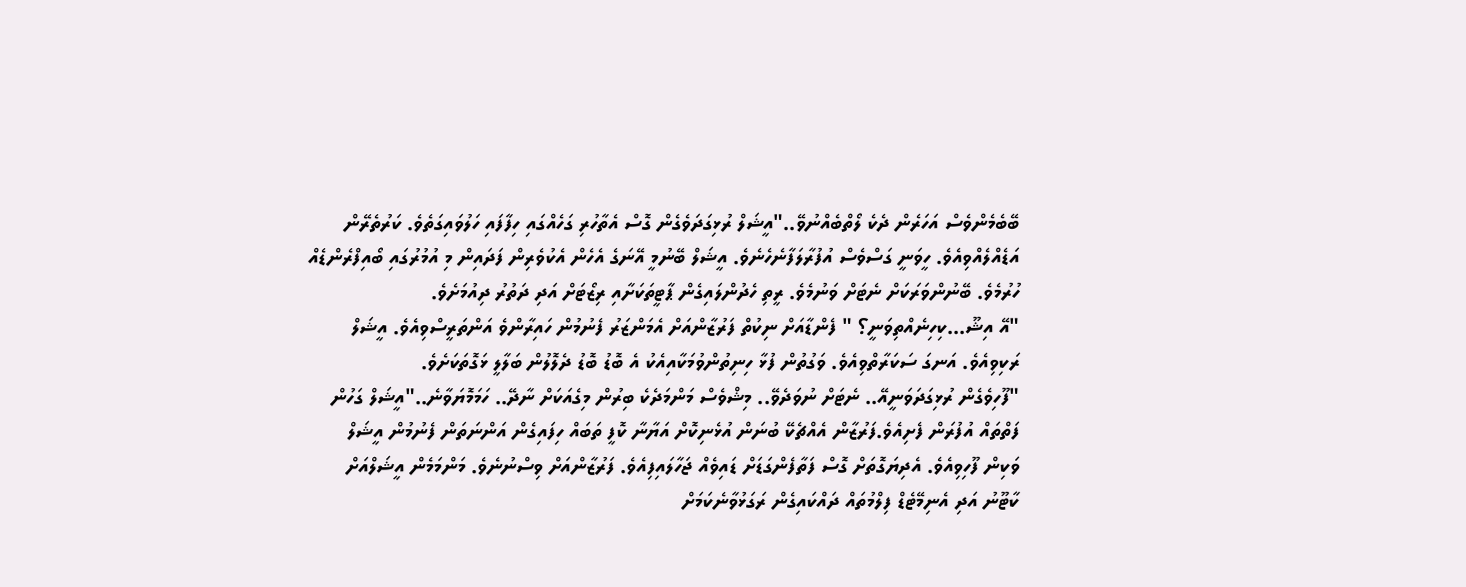ބޭބެމެންވެސް އަހަރެން ދެކެ ލޯތްބެއްނުވޭ.."އީޝަލް ރުޅިގަދަވެގެން ގޮސް އެތާހުރި ގަހެއްގައި ހިފާފައި ހަލުވައިގަތެވެ. ކަރުތެރޭން އަޑެއްލެއްވިއެވެ. ހީވަނީ ގަސްވެސް އުފުރާލަފާނެހެނެވެ. އީޝަލް ބޭނުމީ އޭނަގެ އެހެން އެކުވެރިން ފަދައިން މި އުމުރުގައި ބޯއިފްރެންޑެއް ހުރުމެވެ. ބޭނުންވަރަކަށް ނެޓަށް ވަނުމެވެ. ރީތި ހެދުންލައިގެން ޕާޓީތަކަށާއި ރިޒޯޓަށް އަދި ދަތުރު ދިއުމަށެވެ.
"އޭ އިޝޫ...ކިހިނެއްތިވަނީ؟ " ފެންޑާއަށް ނިކުތް ފަރުޒާންއަށް އެމަންޒަރު ފެނުމުން ހައިރާންވެ އަންތަރީސްވިއެވެ. އީޝަލް ރަކިވިއެވެ. އަނގަ ސަކަރާތްވިއެވެ. ވަގުތުން ފުޅާ ހިނިތުންވުމަކާއިއެކު އެ ބޮޑު ބޮޑު ދެލޮލުން ބަލާލީ ޅަގޮތަކަށެވެ.
"ފޫހިވެގެން ރުޅިގަދަވަނީއޭ.. ނެޓަށް ނުވަދެވޭ.. މިޝްވެސް މަންމަދެކެ ބިރުން މިގެއަކަށް ނާދޭ.. ހަމަމޮޔަވާނެ.."އީޝަލް ގަހުން ފަތްތައް އުފުރަން ފެށިއެވެ.ފަރުޒާން އެއްޗެކޭ ބުނަން އުޅެނިކޮށް އަޔާނާ ކޮފީ ތަބައް ހިފައިގެން އަންނަތަން ފެނުމުން އީޝަލް ވަކިން ފޫހިވިއެވެ. އެދިޔަގޮތަށް ގޮސް ފަތާފެންގަޑަށް ޑައިވެއް ޖަހާލައިފިއެވެ. ފަރުޒާންއަށް ވިސްނުނެވެ. މަންމަމެން އީޝަލްއަށް ކާޓޫނު އަދި އެނިމޭޓެޑް ފިލްމުތައް ދައްކައިގެން ރަގަޅުވާނެކަމަށް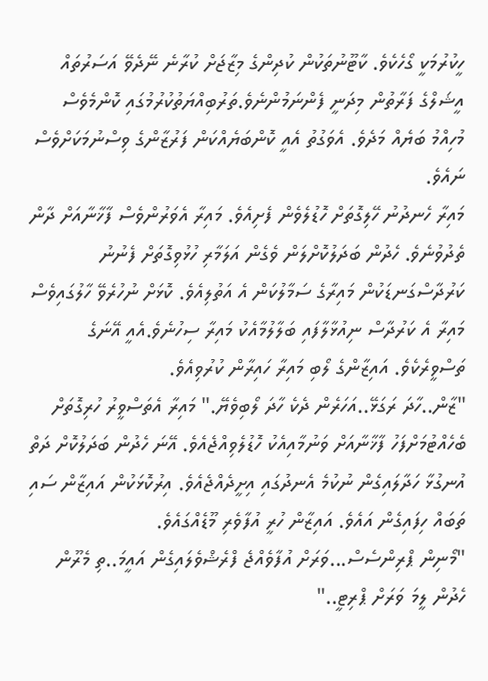ހީކުރުމަކީ ގޯހެކެވެ. ކާޓޫނުތަކުން ކުދިންގެ މިޒާޖަށް ކުރާނެ ނޭދެވޭ އަސަރުތައް އީޝަލްގެ ފަރާތުން މިދަނީ ފެންނަމުންނެވެ.ތަރުބިއްޔަތުކުރުމުގައި ކޮންމެވެސް މުހިއްމު ބަޔެއް މަދެވެ. އެވަގުތު އެއީ ކޮންބަޔެއްކަން ފަރުޒާންގެ ވިސްނުމަކަށްވެސް ނައެވެ.
މައިރާ ހެނދުނު ހޭލިގޮތަށް ހޮޑުލެވެން ފެށިއެވެ. މައިރާ އެވަރުންވެސް ފާޚާނާއަށް ދާން ތެދުވުނެވެ. ހެދުން ބަދަލުކޮށްލަން ވެގެން އަލަމާރި ހުޅުވިގޮތަށް ފެނުނު ކަރުދާސްގަނޑަކުން މައިރާގެ ސަމާލުކަން އެ އަތުލިއެވެ. ކޮޅަށް ނުހުރެވޭ ހާލުގައިވެސް މައިރާ އެ ކަރުދާސް ނިއުޅާލާފައި ބަލާލުމާއެކު މައިރާ ސިހުނެވެ.އެއީ އޭނަގެ ތަސްވީރެކެވެ. އައިޒާންގެ ލޯބި މައިރާ ހައިރާން ކުރުވިއެވެ.
"ޒާން..ހާދަ ރަގަޅޭ..އަހަރެން ދެކެ ހާދަ ލޯބިވެޔޭ." މައިރާ އެތަސްވީރު ހުރިގޮތަށް ބެހެއްޓުމަށްފަހު ފާޚާނާއަށް ވަނުމާއިއެކު ހޮޑުލެވިއްޖެއެވެ. އޭނަ ހެދުން ބަދަލުކޮށް ދަތް އުނގުޅާ ހަދާލައިގެން ނުކުމެ އެނދުގައި އިށީދެއްޖެއެވެ. އިރުކޮޅަކުން އައިޒާން ސައި ތަބައް ހިފައިގެން އައެވެ. އައިޒާން ހުރީ އުފާވެރި މޫޑެއްގައެވެ.
"މޯނިން ޕްރިންސެސް...ވަރަށް އުފާވެއްޖެ ފްރެޝްވެލައިގެން އައީމަ..ތި މެރޫން ހެދުން ލީމަ ވަރަށް ޕްރިޓީ.."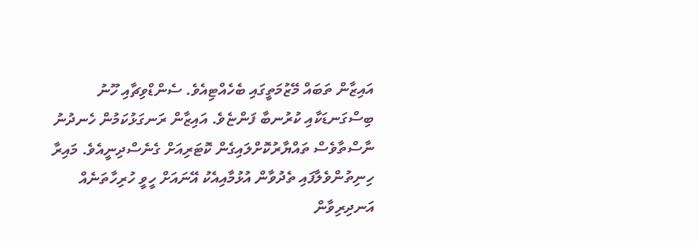އައިޒާން ތަބައް މޭޒުމަތީގައި ބެހެއްޓިއެވެ. ސެންޑްވިޗާއި ހޫނު ބިސްގަނޑަކާއި ކުރުނބާ ފަންޏެވެ. އައިޒާން ރަނގަޅުކަމުން ހެނދުނު ނާސްތާވެސް ތައްޔާރުކޮށްލައިގެން ކޮޓަރިއަށް ގެނެސްދިނީއެވެ. މައިރާ ހިނިތުންވެލާފައި ތެދުވާން އުޅުމާއިއެކު އޭނައަށް ހީވީ ހުރިހާތަނެއް އަނދިރިވާން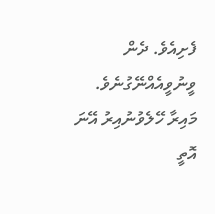ފެށިއެވެ. ދެން ވީނުވީއެއްނޭގުނެވެ. މައިރާ ހޭލެވުނުއިރު އޭނަ އޮތީ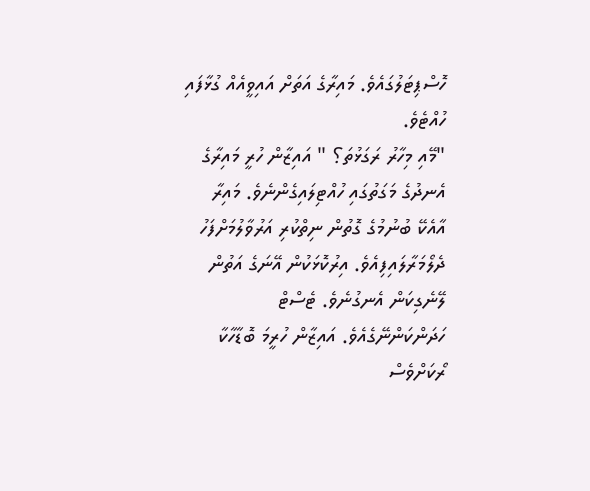ހޮސްޕިޓަލުގައެވެ. މައިރާގެ އަތަށް އައިވީއެއް ގުޅާފައި ހުއްޓެވެ.
"މޭއި މިހާރު ރަގަޅުތަ؟ " އައިޒާން ހުރީ މައިރާގެ އެނދުގެ މަގަތުގައި ހުއްޓިލައިގެންނެވެ. މައިރާ އާއެކޭ ބުނުމުގެ ގޮތުން ނިތްކުރި އަރުވާލުމަށްފަހު ދެލޯމަރާލައިފިއެވެ. އިރުކޮޅަކުން އޭނަގެ އަތުން ލޭނެގިކަން އެނގުނެވެ. ޓެސްޓް ހަދަންކަންނޭގެއެވެ. އައިޒާން ހުރީމަ ބޮޑާހާކާ ރޯކަށްވެސް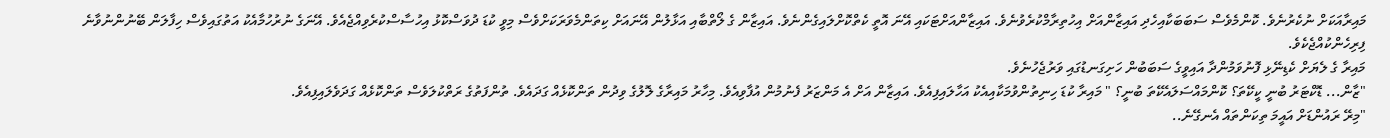މައިރާއަކަށް ނުކެރުނެވެ. ކޮންމެވެސް ސަބަބަކާއިހެދި އައިޒާންއަށް އިހުތިރާމްކުރެވުނެވެ. އައިޒާންއަށްޓަކައި އޭނަ އޮތީ ކެތްކޮށްލައިގެންނެވެ. އައިޒާން ގެ ލޯތްބާއި އަޅާލުން އޭނައަށް ކިތަންމެވަރަކަށްވެސް މިވީ ކުޑަ ދުވަސްކޮޅު އިހުސާސްކުރެވިއްޖެއެވެ. އޭނަގެ ނުރުހުމާއެކު އަތުގައިވެސް ހިފާލަން ބޭނުންނުވާނެ ފިރިހެންކުއްޖެކެވެ.
މައިރާ ގެ ލެޔަށް ކެޑިނޭޅި ފޮނުވަމުންދާ އައިވީގެ ސަބަބުން ހަށިގަނޑުގައި ވަރުޖެހުނެވެ.
"ޒާން... ޑޮކްޓަރު ބުނީ ކީކޭތަ؟ ކޮންމައްސަލައެކޭތަ ބުނީ؟ " މައިރާ ކުޑަ ހިނިތުންވުމަކާއިއެކު އަހާލައިފިއެވެ. އައިޒާން އަށް އެ މަންޒަރު ފެނުމުން އުފާވިއެވެ. މިހާރު މައިރާގެ ލޮލުގެ ވިދުން ތަންކޮޅެއް ގަދައެވެ. ތުންފަތުގެ ރަތްކުލަވެސް ތަންކޮޅެއް ގަދަވެލައިފިއެވެ.
"މިރޭ ރައުންޑަށް އައީމަ ތިކަންތައް އެނގޭނެ..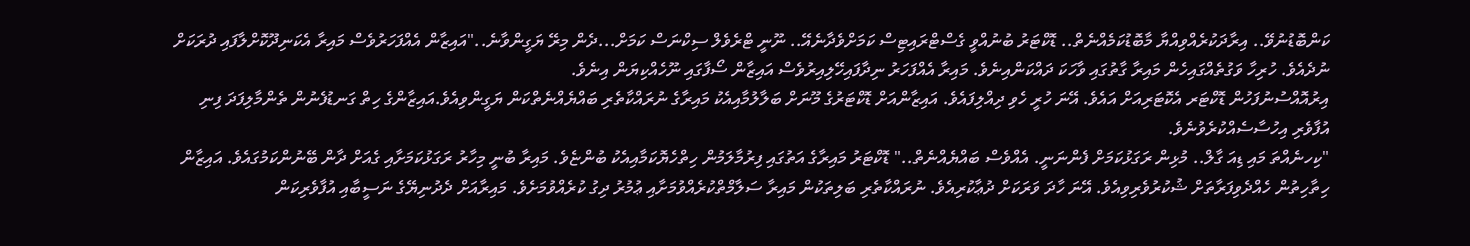ކަންބޮޑުނުވޭ.. އިރާދަކުރެއްވިއްޔާ މާބޮޑުކަމެއްނެތް.. ޑޮކްޓަރު ބުނުއްވީ ގެސްޓްރައިޓިސް ކަމަށްވެދާނެއޭ.. ނޫނީ ޓްރެވެލް ސިކްނަސް ކަމަށް...ދެން މިރޭ ޔަގީންވާނެ.."އައިޒާން އެއްފަހަރުވެސް މައިރާ އެކަނިދޫކޮށްލާފައި ދުރަކަށް ނުދެއެވެ. ހުރިހާ ވަގުތެއްގައިހެން މައިރާ ގާތުގައި ވާހަކަ ދައްކަންއިނެވެ. މައިރާ އެއްފަހަރު ނިދާފައިހޭލިއިރުވެސް އައިޒާން ސޯފާގައި ނޫހެއްކިޔަން އިނެވެ.
އިރުއޮއްސުނުފަހުން ޑޮކްޓަރ އެކޮޓަރިއަށް އައެވެ. އޭނަ ހުރީ ހެވި ދިއްލިފައެވެ. އައިޒާންއަށް ޑޮކްޓަރުގެ މޫނަށް ބަލާލުމާއިއެކު މައިރާގެ ނުރައްކާތެރި ބައްޔެއްނެތްކަން ޔަގީންވިއެވެ.އައިޒާންގެ ހިތް ގަނޑުފެނުން ތެންމާލިފަދަ ފިނި އުފާވެރި އިހުސާސެއްކުރެވުނެވެ.
"ކިހނެއްތަ މައި ޑިއަ ގާލް.. މުޅިން ރަގަޅުކަމަށް ފެންނަނީ. އެއްވެސް ބައްޔެއްނެތް.." ޑޮކްޓަރު މައިރާގެ އަތުގައި ފިރުމާލަމުން ހިތްހެޔޮކަމާއިއެކު ބުންޏެވެ. މައިރާ ބުނީ މިހާރު ރަގަޅުކަމަށާއި ގެއަށް ދާން ބޭނުންކަމުގައެވެ. އައިޒާން ހިތާހިތުން ހެއްދެވިފަރާތަށް ޝުކުރުވެރިވިއެވެ. އޭނަ ހާދަ ވަރަކަށް ދުޢާކުރިއެވެ. ނުރައްކާތެރި ބަލިތަކުން މައިރާ ސަލާމްތްކުރެއްވުމަށާއި ޢުމުރު ދިގު ކުރެއްވުމަށެވެ. މައިރާއަށް ދެދުނިޔޭގެ ނަސީބާއި އުފާވެރިކަން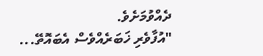ދެއްވުމަށެވެ.
"އުފާވެރި ޚަބަރެއްވެސް އެބައޮތޭ...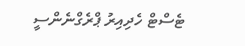ޓެސްޓް ހެދިއިރު ޕްރެގްނެންސީ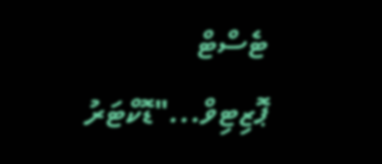ޓެސްޓް ޕޮޒިޓިވް..."ޑޮކްޓަރު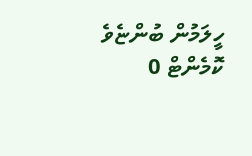ހީލަމުން ބުންޏެވެ
ކޮމެންޓް 0